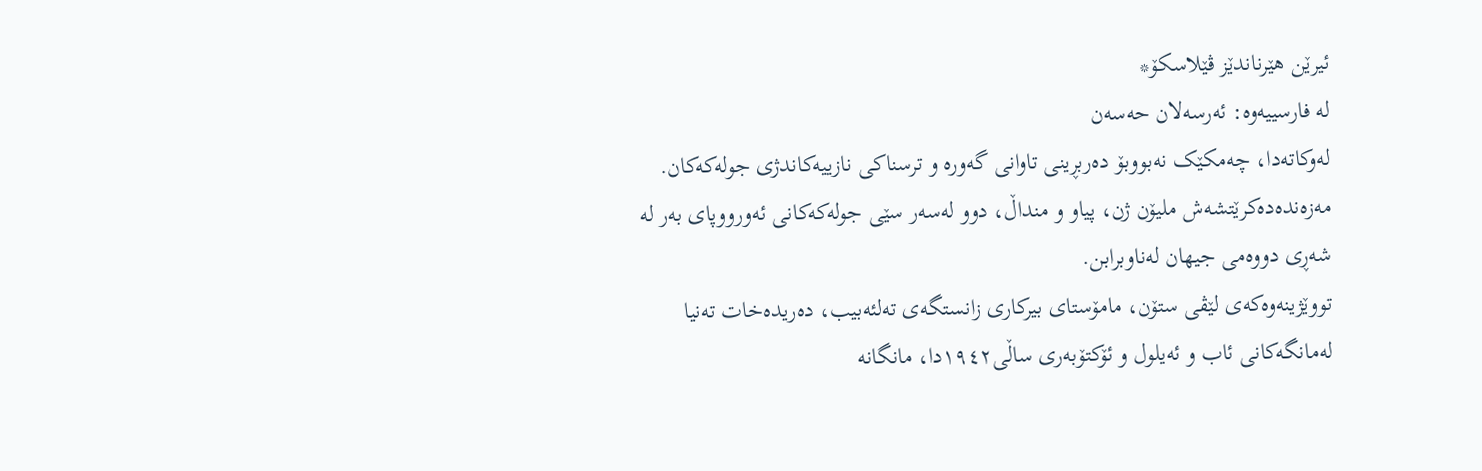ئیرێن هێرناندێز ڤێلاسکۆ*
لە فارسییەوە: ئەرسەلان حەسەن
لەوکاتەدا، چەمکێک نەبووبۆ دەربڕینی تاوانی گەورە و ترسناکی نازییەکاندژی جولەکەکان. مەزەندەدەکرێتشەش ملیۆن ژن، پیاو و منداڵ، دوو لەسەر سێی جولەکەکانی ئەورووپای بەر لە شەڕی دووەمی جیهان لەناوبرابن.
تووێژینەوەکەی لێڤی ستۆن، مامۆستای بیرکاری زانستگەی تەلئەبیب، دەریدەخات تەنیا لەمانگەکانی ئاب و ئەیلول و ئۆکتۆبەری ساڵی١٩٤٢دا، مانگانە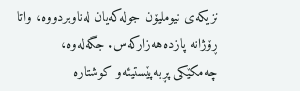نزیکەی نیوملیۆن جولەکەیان لەناوبردووە، واتا ڕۆژانە پازدەهەزارکەس. جگەلەوە، چەمکێکی پڕبەپێستیئەو کوشتارە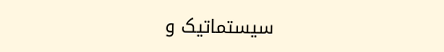سیستماتیک و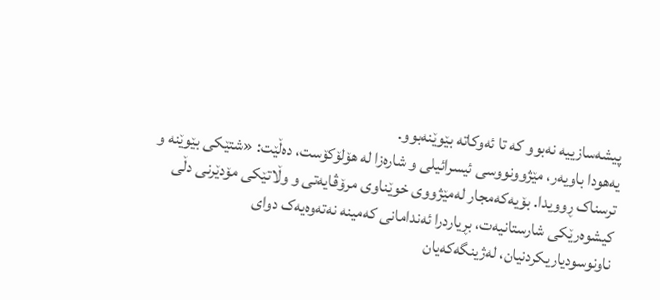پیشەسازییە نەبوو کە تا ئەوکاتە بێوێنەبوو.
یەهودا باویەر، مێژوونووسی ئیسرائیلی و شارەزا لە هۆلۆکۆست، دەڵێت: «شتێکی بێوێنە و ترسناک ڕوویدا. بۆیەکەمجار لەمێژووی خوێناوی مرۆڤایەتی و وڵاتێکی مۆدێرنی دڵی کیشوەرێکی شارستانیەت، بڕیاردرا ئەندامانی کەمینە نەتەوەیەک دوای ناونوسودیاریکردنیان، لەژینگەکەیان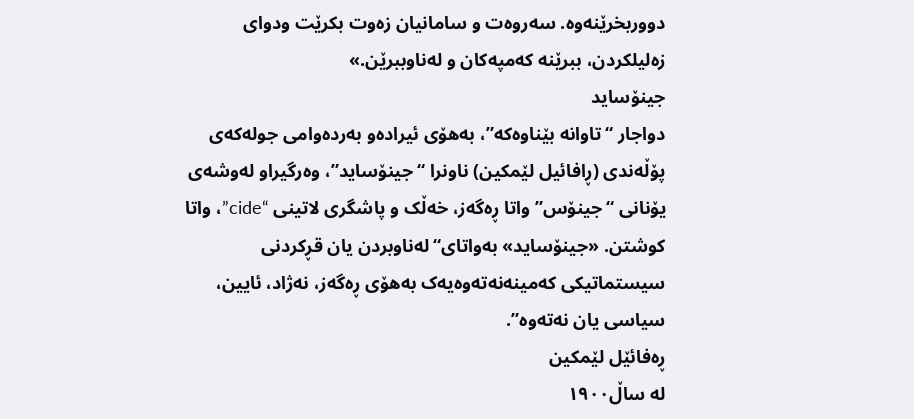دووربخرێنەوە. سەروەت و سامانیان زەوت بکرێت ودوای زەلیلکردن، ببرێنە کەمپەکان و لەناوببرێن.»
جینۆساید
دواجار “تاوانە بێناوەکە”، بەهۆی ئیرادەو بەردەوامی جولەکەی پۆڵەندی (ڕافائیل لێمکین) ناونرا “جینۆساید”، وەرگیراو لەوشەی یۆنانی “جینۆس” واتا ڕەگەز، خەڵک و پاشگری لاتینی “cide”، واتا کوشتن. «جینۆساید» بەواتای“لەناوبردن یان قڕکردنی سیستماتیکی کەمینەنەتەوەیەک بەهۆی ڕەگەز، نەژاد، ئایین، سیاسی یان نەتەوە”.
ڕەفائێل لێمکین
لە ساڵ١٩٠٠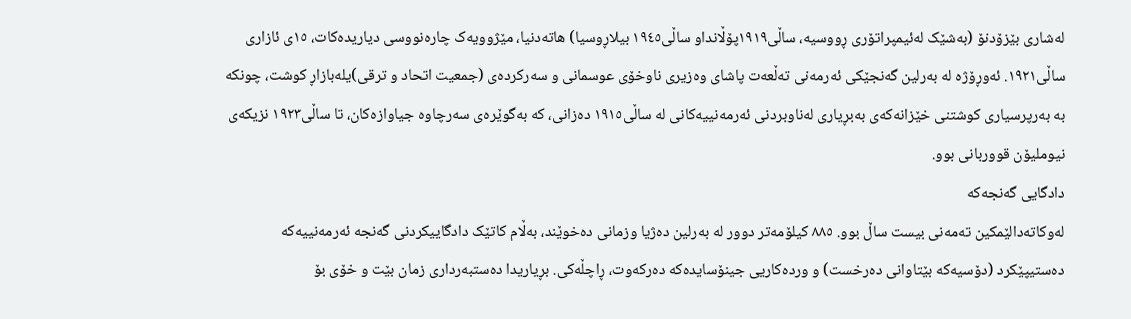لەشاری بێزۆدنۆ (بەشێک لەئیمپراتۆری ڕووسیە، ساڵی١٩١٩پۆڵانداو ساڵی١٩٤٥ بیلاڕوسیا) هاتەدنیا، مێژوویەک چارەنووسی دیاریدەکات، ١٥ی ئازاری ساڵی١٩٢١. ئەوڕۆژە لە بەرلین گەنجێکی ئەرمەنی تەڵعەت پاشای وەزیری ناوخۆی عوسمانی و سەرکردەی (جمعیت اتحاد و ترقی)یلەبازاڕ کوشت، چونکە بە بەرپرسیاری کوشتنی خێزانەکەی بەبڕیاری لەناوبردنی ئەرمەنییەکانی لە ساڵی١٩١٥ دەزانی، کە بەگوێرەی سەرچاوە جیاوازەکان، تا ساڵی١٩٢٣ نزیکەی نیوملیۆن قووربانی بوو.
دادگایی گەنجەکە
لەوکاتەدالێمکین تەمەنی بیست ساڵ بوو. ٨٨٥ کیلۆمەتر دوور لە بەرلین دەژیا وزمانی دەخوێند، بەڵام کاتێک دادگاییکردنی گەنجە ئەرمەنییەکە دەستیپێکرد (دۆسیەکە بێتاوانی دەرخست) و وردەکاریی جینۆسایدەکە دەرکەوت، ڕاچڵەکی. بڕیاریدا دەستبەرداری زمان بێت و خۆی بۆ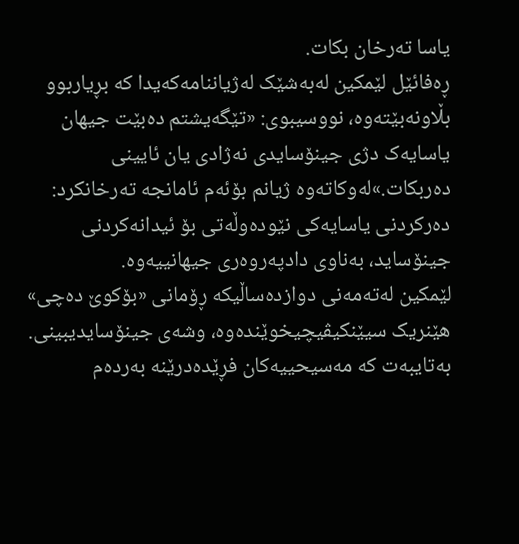یاسا تەرخان بکات.
ڕەفائێل لێمکین لەبەشێک لەژیاننامەکەیدا کە بڕیاربوو بڵاونەبێتەوە، نووسیبوی: «تێگەیشتم دەبێت جیهان یاسایەک دژی جینۆسایدی نەژادی یان ئایینی دەربکات.»لەوکاتەوە ژیانم بۆئەم ئامانجە تەرخانکرد: دەرکردنی یاسایەکی نێودەوڵەتی بۆ ئیدانەکردنی جینۆساید، بەناوی دادپەروەری جیهانییەوە.
لێمکین لەتەمەنی دوازدەساڵیکە ڕۆمانی «بۆکوێ دەچی» هێنریک سیێنکیڤیچیخوێندەوە، وشەی جینۆسایدیبینی. بەتایبەت کە مەسیحییەکان فڕێدەدرێنە بەردەم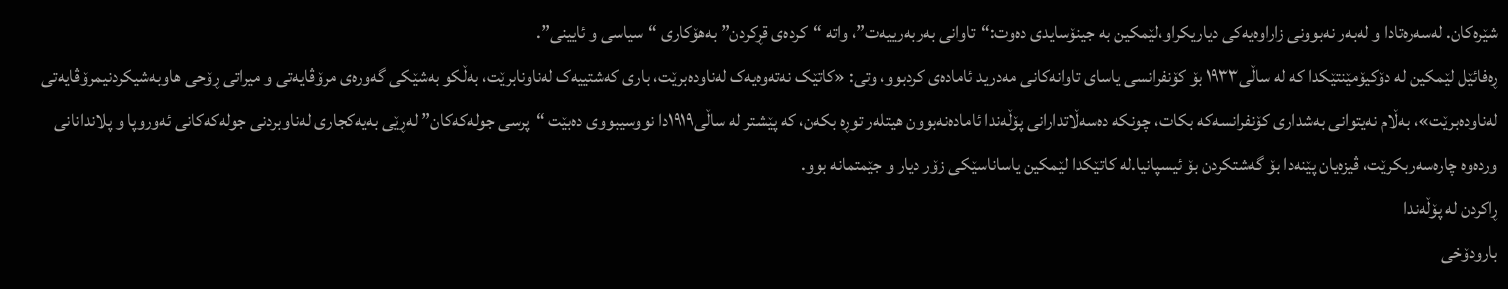شێرەکان. لەسەرەتادا و لەبەر نەبوونی زاراوەیەکی دیاریکراو،لێمکین بە جینۆسایدی دەوت:“تاوانی بەربەرییەت”، واتە “کردەی قڕکردن” بەهۆکاری “سیاسی و ئایینی”.
ڕەفائێل لێمکین لە دۆکیۆمێنتێکدا کە لە ساڵی١٩٣٣ بۆ کۆنفرانسی یاسای تاوانەکانی مەدرید ئامادەی کردبوو، وتی: «کاتێک نەتەوەیەک لەناودەبرێت، باری کەشتییەک لەناونابرێت، بەڵکو بەشێکی گەورەی مرۆڤایەتی و میراتی ڕۆحی هاوبەشیکردنیمرۆڤایەتی لەناودەبرێت»، بەڵام نەیتوانی بەشداری کۆنفرانسەکە بکات، چونکە دەسەڵاتدارانی پۆڵەندا ئامادەنەبوون هیتلەر توڕە بکەن، کە پێشتر لە ساڵی١٩١٩دا نووسیبووی دەبێت “پرسی جولەکەکان” لەڕێی بەیەکجاری لەناوبردنی جولەکەکانی ئەوروپا و پلاندانانی وردەوە چارەسەربکرێت، ڤیزەیان پێنەدا بۆ گەشتکردن بۆ ئیسپانیا.لە کاتێکدا لێمکین یاساناسێکی زۆر دیار و جێمتمانە بوو.
ڕاکردن لە پۆڵەندا
بارودۆخی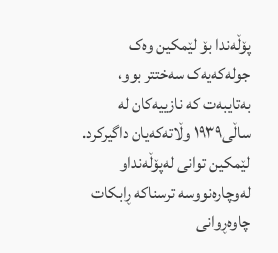پۆڵەندا بۆ لێمکین وەک جولەکەیەک سەختتر بوو، بەتایبەت کە نازییەکان لە ساڵی١٩٣٩ وڵاتەکەیان داگیرکرد. لێمکین توانی لەپۆڵەنداو لەوچارەنووسە ترسناکە ڕابکات چاوەڕوانی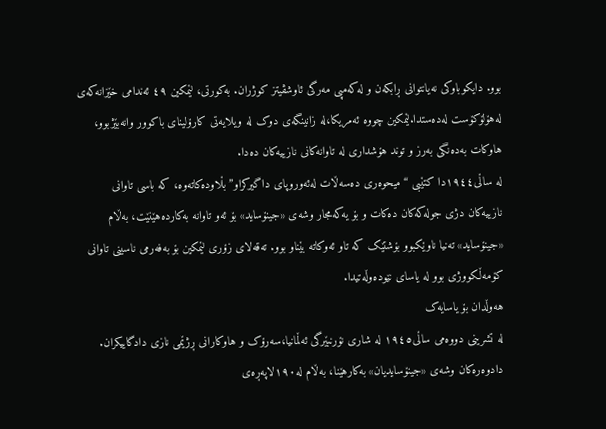بوو. دایکوباوکی نەیانتوانی ڕابکەن و لەکەمپی مەرگی ئاوشڤیتز کوژران. بەکورتی، لێمکین ٤٩ ئەندامی خێزانەکەی لەهۆلۆکۆست لەدەستدا.لێمکین چووە ئەمریکا،لە زانینگەی دوک لە ویلایەتی کارۆلینای باکوور وانەبێژبوو، هاوکات بەدەنگی بەرز و توند هۆشداری لە تاوانەکانی نازییەکان دەدا.
لە ساڵی١٩٤٤دا کتێبی “میحوەری دەسەڵات لەئەوروپای داگیرکراو” بڵاودەکاتەوە، کە باسی تاوانی نازییەکان دژی جولەکەکان دەکات و بۆ یەکەمجار وشەی «جینۆساید» بۆ ئەو تاوانە بەکاردەهێنێت، بەڵام «جینۆساید» تەنیا ناوێکبوو بۆشتێک کە تاو ئەوکاتە بێناو بوو. تەقەلای زۆری لێمکین بۆ بەفەرمی ناسینی تاوانی کۆمەڵکووژی بوو لە یاسای نێودەوڵەتیدا.
هەوڵدان بۆ یاسایەک
لە تشرینی دووەمی ساڵی١٩٤٥ لە شاری نۆرنبێرگی ئەڵمانیا،سەرۆک و هاوکارانی ڕژێمی نازی دادگاییکران. دادوەرەکان وشەی «جینۆسایدیان» بەکارهێنا، بەڵام لە۱۹۰لاپەڕەی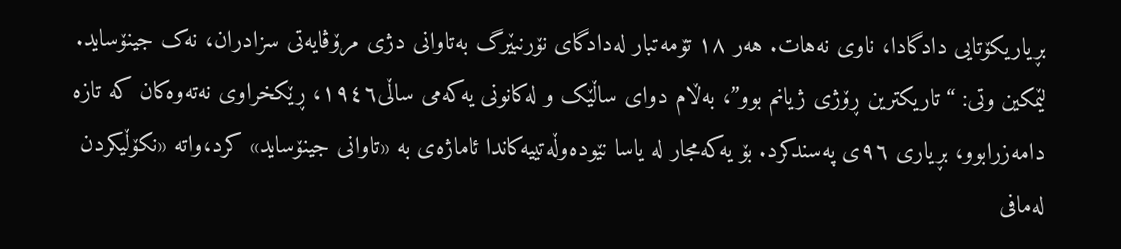بڕیاریکۆتایی دادگادا، ناوی نەهات. هەر ١٨ تۆمەتبار لەدادگای نۆرنبێرگ بەتاوانی دژی مرۆڤایەتی سزادران، نەک جینۆساید. لێمکین وتی: “تاریکترین ڕۆژی ژیانم بوو”، بەڵام دوای ساڵێک و لەکانونی یەکەمی ساڵی١٩٤٦، ڕێکخراوی نەتەوەکان کە تازە دامەزرابوو، بڕیاری ٩٦ی پەسندکرد. بۆ یەکەمجار لە یاسا نێودەوڵەتییەکاندا ئاماژەی بە «تاوانی جینۆساید» کرد،واتە «نکۆڵیکردن لەمافی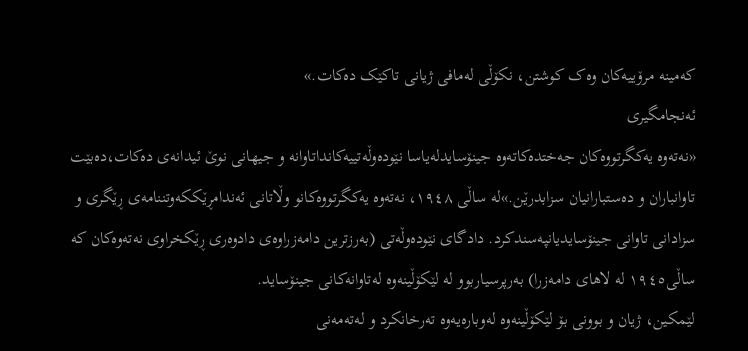کەمینە مرۆییەکان وەک کوشتن، نکۆڵی لەمافی ژیانی تاکێک دەکات.»
ئەنجامگیری
«نەتەوە یەکگرتووەکان جەختدەکاتەوە جینۆسایدلەیاسا نێودەوڵەتییەکانداتاوانە و جیهانی نوێ ئیدانەی دەکات،دەبێت تاوانباران و دەستبارانیان سزابدرێن.»لە ساڵی ١٩٤٨، نەتەوە یەکگرتووەکانو وڵاتانی ئەندامڕێککەوتننامەی ڕێگری و سزادانی تاوانی جینۆسایدیانپەسندکرد. دادگای نێودەوڵەتی (بەرزترین دامەزراوەی دادوەری ڕێکخراوی نەتەوەکان کە ساڵی١٩٤٥ لە لاهای دامەزرا) بەرپرسیاربوو لە لێکۆڵینەوە لەتاوانەکانی جینۆساید.
لێمکین، ژیان و بوونی بۆ لێکۆڵینەوە لەوبارەیەوە تەرخانکرد و لەتەمەنی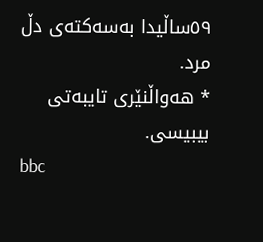٥٩ساڵیدا بەسەکتەی دڵ مرد.
* هەواڵنێری تایبەتی بیبیسی.
bbc